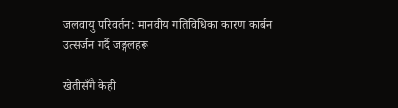जलवायु परिवर्तन: मानवीय गतिविधिका कारण कार्बन उत्सर्जन गर्दै जङ्गलहरू

खेतीसँगै केही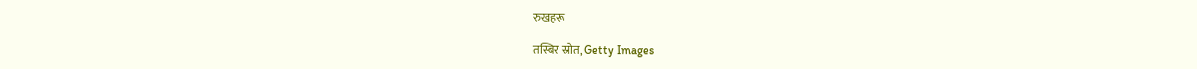रुखहरू

तस्बिर स्रोत, Getty Images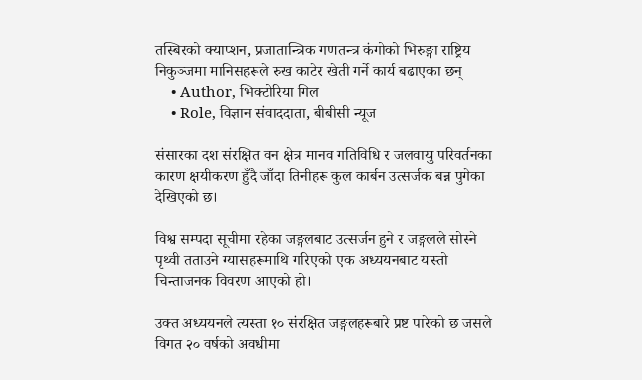तस्बिरको क्याप्शन, प्रजातान्त्रिक गणतन्त्र कंगोको भिरुङ्गा राष्ट्रिय निकुञ्जमा मानिसहरूले रुख काटेर खेती गर्ने कार्य बढाएका छन्
    • Author, भिक्टोरिया गिल
    • Role, विज्ञान संवाददाता, बीबीसी न्यूज

संसारका दश संरक्षित वन क्षेत्र मानव गतिविधि र जलवायु परिवर्तनका कारण क्षयीकरण हुँदै जाँदा तिनीहरू कुल कार्बन उत्सर्जक बन्न पुगेका देखिएको छ।

विश्व सम्पदा सूचीमा रहेका जङ्गलबाट उत्सर्जन हुने र जङ्गलले सोस्ने पृथ्वी तताउने ग्यासहरूमाथि गरिएको एक अध्ययनबाट यस्तो चिन्ताजनक विवरण आएको हो।

उक्त अध्ययनले त्यस्ता १० संरक्षित जङ्गलहरूबारे प्रष्ट पारेको छ जसले विगत २० वर्षको अवधीमा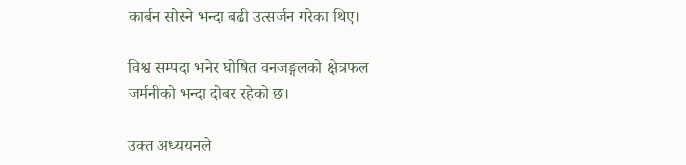कार्बन सोस्ने भन्दा बढी उत्सर्जन गरेका थिए।

विश्व सम्पदा भनेर घोषित वनजङ्गलको क्षेत्रफल जर्मनीको भन्दा दोबर रहेको छ।

उक्त अध्ययनले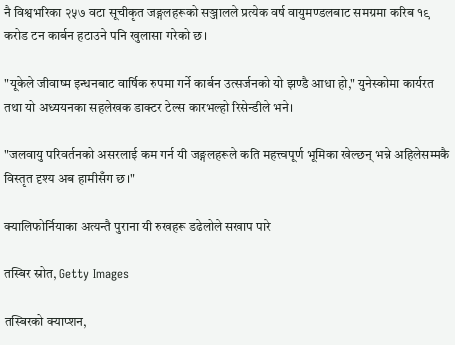नै विश्वभरिका २५७ वटा सूचीकृत जङ्गलहरूको सञ्जालले प्रत्येक वर्ष वायुमण्डलबाट समग्रमा करिब १९ करोड टन कार्बन हटाउने पनि खुलासा गरेको छ।

"यूकेले जीवाष्म इन्धनबाट वार्षिक रुपमा गर्ने कार्बन उत्सर्जनको यो झण्डै आधा हो," युनेस्कोमा कार्यरत तथा यो अध्ययनका सहलेखक डाक्टर टेल्स कारभल्हो रिसेन्डीले भने।

"जलवायु परिवर्तनको असरलाई कम गर्न यी जङ्गलहरूले कति महत्त्वपूर्ण भूमिका खेल्छन् भन्ने अहिलेसम्मकै विस्तृत दृश्य अब हामीसँग छ।"

क्यालिफोर्नियाका अत्यन्तै पुराना यी रुखहरू डढेलोले सखाप पारे

तस्बिर स्रोत, Getty Images

तस्बिरको क्याप्शन,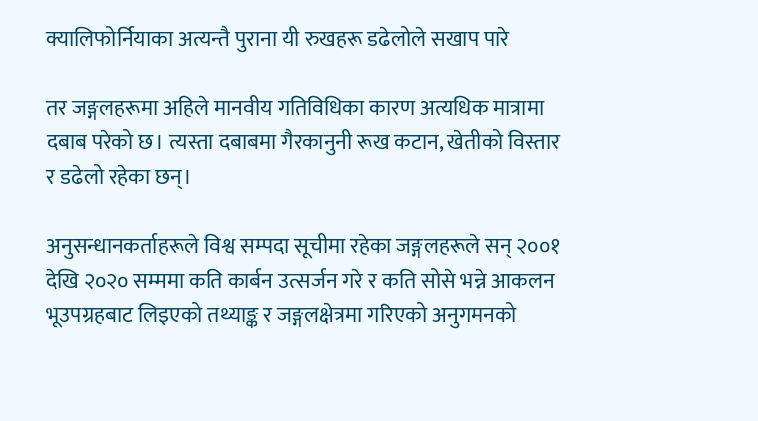क्यालिफोर्नियाका अत्यन्तै पुराना यी रुखहरू डढेलोले सखाप पारे

तर जङ्गलहरूमा अहिले मानवीय गतिविधिका कारण अत्यधिक मात्रामा दबाब परेको छ। त्यस्ता दबाबमा गैरकानुनी रूख कटान, खेतीको विस्तार र डढेलो रहेका छन्।

अनुसन्धानकर्ताहरूले विश्व सम्पदा सूचीमा रहेका जङ्गलहरूले सन् २००१ देखि २०२० सम्ममा कति कार्बन उत्सर्जन गरे र कति सोसे भन्ने आकलन भूउपग्रहबाट लिइएको तथ्याङ्क र जङ्गलक्षेत्रमा गरिएको अनुगमनको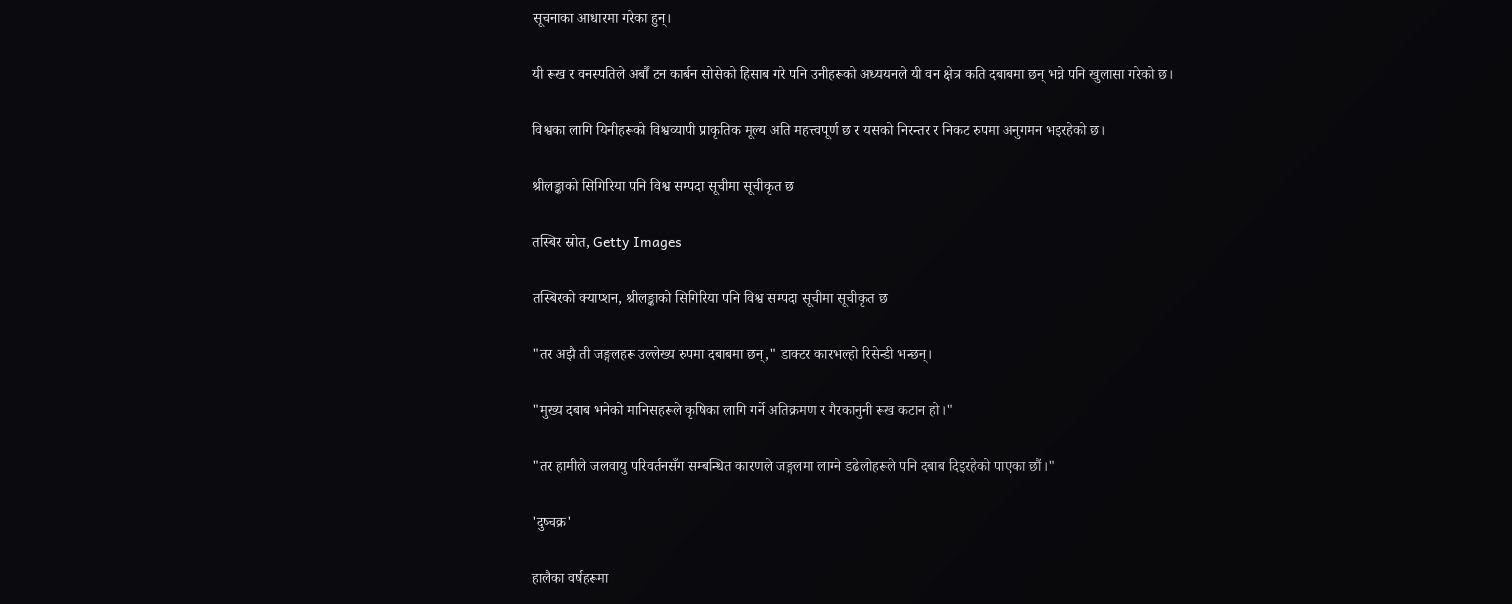सूचनाका आधारमा गरेका हुन्।

यी रूख र वनस्पतिले अर्बौं टन कार्बन सोसेको हिसाब गरे पनि उनीहरूको अध्ययनले यी वन क्षेत्र कति दबाबमा छन् भन्ने पनि खुलासा गरेको छ।

विश्वका लागि यिनीहरूको विश्वव्यापी प्राकृतिक मूल्य अति महत्त्वपूर्ण छ र यसको निरन्तर र निकट रुपमा अनुगमन भइरहेको छ।

श्रीलङ्काको सिगिरिया पनि विश्व सम्पदा सूचीमा सूचीकृत छ

तस्बिर स्रोत, Getty Images

तस्बिरको क्याप्शन, श्रीलङ्काको सिगिरिया पनि विश्व सम्पदा सूचीमा सूचीकृत छ

"तर अझै ती जङ्गलहरू उल्लेख्य रुपमा दबाबमा छन्," डाक्टर कारभल्हो रिसेन्डी भन्छन्।

"मुख्य दबाब भनेको मानिसहरूले कृषिका लागि गर्ने अतिक्रमण र गैरकानुनी रूख कटान हो।"

"तर हामीले जलवायु परिवर्तनसँग सम्बन्धित कारणले जङ्गलमा लाग्ने डढेलोहरूले पनि दबाब दिइरहेको पाएका छौं।"

'दुष्चक्र'

हालैका वर्षहरूमा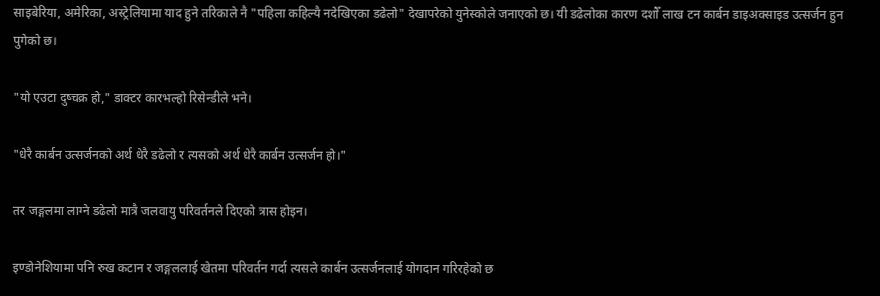साइबेरिया, अमेरिका, अस्ट्रेलियामा याद हुने तरिकाले नै "पहिला कहिल्यै नदेखिएका डढेलो" देखापरेको युनेस्कोले जनाएको छ। यी डढेलोका कारण दशौँ लाख टन कार्बन डाइअक्साइड उत्सर्जन हुन पुगेको छ।

"यो एउटा दुष्चक्र हो," डाक्टर कारभल्हो रिसेन्डीले भने।

"धेरै कार्बन उत्सर्जनको अर्थ धेरै डढेलो र त्यसको अर्थ धेरै कार्बन उत्सर्जन हो।"

तर जङ्गलमा लाग्ने डढेलो मात्रै जलवायु परिवर्तनले दिएको त्रास होइन।

इण्डोनेशियामा पनि रुख कटान र जङ्गललाई खेतमा परिवर्तन गर्दा त्यसले कार्बन उत्सर्जनलाई योगदान गरिरहेको छ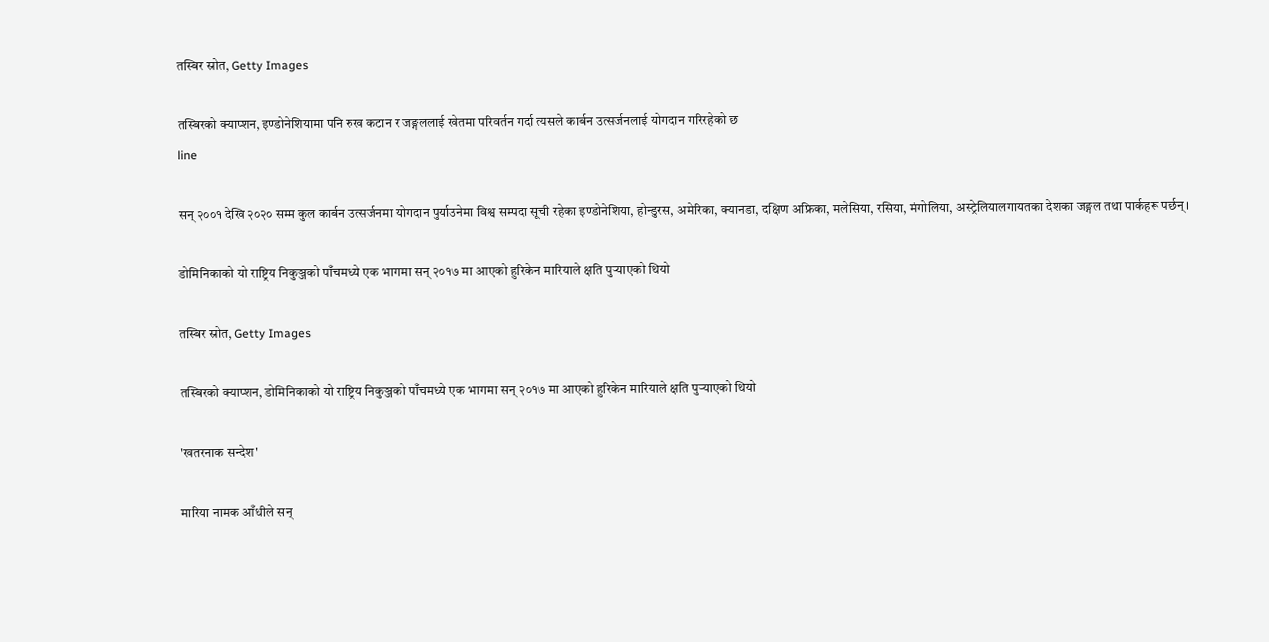तस्बिर स्रोत, Getty Images

तस्बिरको क्याप्शन, इण्डोनेशियामा पनि रुख कटान र जङ्गललाई खेतमा परिवर्तन गर्दा त्यसले कार्बन उत्सर्जनलाई योगदान गरिरहेको छ
line

सन् २००१ देखि २०२० सम्म कुल कार्बन उत्सर्जनमा योगदान पुर्याउनेमा विश्व सम्पदा सूची रहेका इण्डोनेशिया, होन्डुरस, अमेरिका, क्यानडा, दक्षिण अफ्रिका, मलेसिया, रसिया, मंगोलिया, अस्ट्रेलियालगायतका देशका जङ्गल तथा पार्कहरू पर्छन्।

डोमिनिकाको यो राष्ट्रिय निकुञ्जको पाँचमध्ये एक भागमा सन् २०१७ मा आएको हुरिकेन मारियाले क्षति पुर्‍याएको थियो

तस्बिर स्रोत, Getty Images

तस्बिरको क्याप्शन, डोमिनिकाको यो राष्ट्रिय निकुञ्जको पाँचमध्ये एक भागमा सन् २०१७ मा आएको हुरिकेन मारियाले क्षति पुर्‍याएको थियो

'खतरनाक सन्देश'

मारिया नामक आँधीले सन्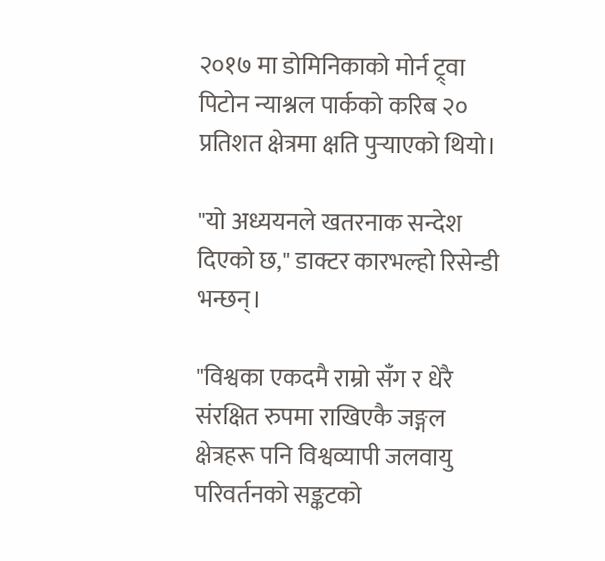२०१७ मा डोमिनिकाको मोर्न ट्र्वा पिटोन न्याश्नल पार्कको करिब २० प्रतिशत क्षेत्रमा क्षति पुर्‍याएको थियो।

"यो अध्ययनले खतरनाक सन्देश दिएको छ," डाक्टर कारभल्हो रिसेन्डी भन्छन्।

"विश्वका एकदमै राम्रो सँग र धेरै संरक्षित रुपमा राखिएकै जङ्गल क्षेत्रहरू पनि विश्वव्यापी जलवायु परिवर्तनको सङ्कटको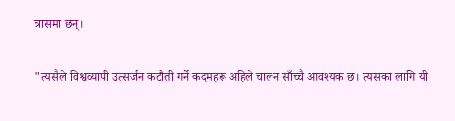त्रासमा छन्।

"त्यसैले विश्वव्यापी उत्सर्जन कटौती गर्ने कदमहरू अहिले चाल्न साँच्चै आवश्यक छ। त्यसका लागि यी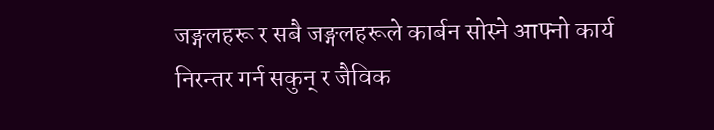जङ्गलहरू र सबै जङ्गलहरूले कार्बन सोस्ने आफ्नो कार्य निरन्तर गर्न सकुन् र जैविक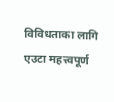विविधताका लागि एउटा महत्त्वपूर्ण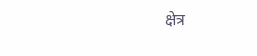क्षेत्र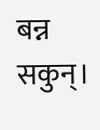बन्न सकुन्।